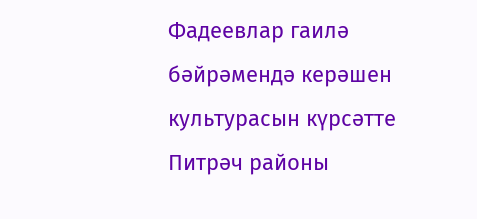Фадеевлар гаилә бәйрәмендә керәшен культурасын күрсәтте
Питрәч районы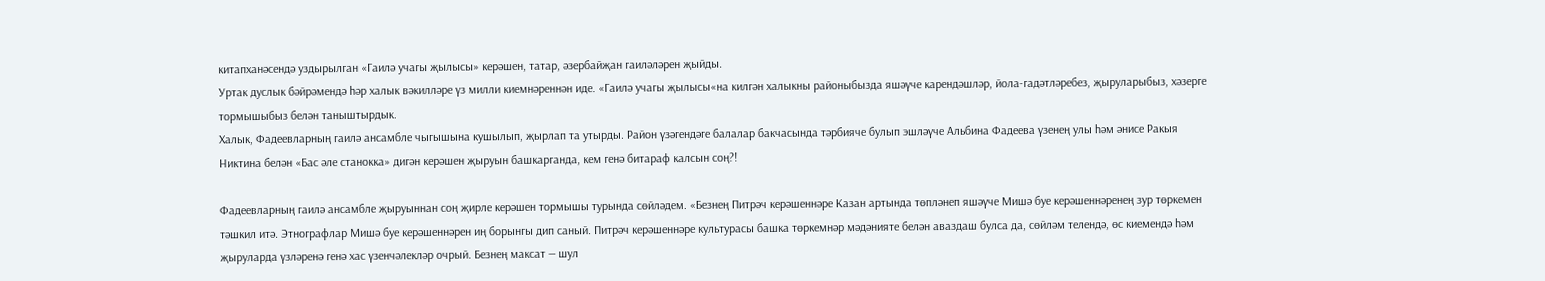китапханәсендә уздырылган «Гаилә учагы җылысы» керәшен, татар, әзербайҗан гаиләләрен җыйды.
Уртак дуслык бәйрәмендә һәр халык вәкилләре үз милли киемнәреннән иде. «Гаилә учагы җылысы«на килгән халыкны районыбызда яшәүче карендәшләр, йола-гадәтләребез, җыруларыбыз, хәзерге тормышыбыз белән таныштырдык.
Халык, Фадеевларның гаилә ансамбле чыгышына кушылып, җырлап та утырды. Район үзәгендәге балалар бакчасында тәрбияче булып эшләүче Альбина Фадеева үзенең улы һәм әнисе Ракыя Никтина белән «Бас әле станокка» дигән керәшен җыруын башкарганда, кем генә битараф калсын соң?!

Фадеевларның гаилә ансамбле җыруыннан соң җирле керәшен тормышы турында сөйләдем. «Безнең Питрәч керәшеннәре Казан артында төпләнеп яшәүче Мишә буе керәшеннәренең зур төркемен тәшкил итә. Этнографлар Мишә буе керәшеннәрен иң борынгы дип саный. Питрәч керәшеннәре культурасы башка төркемнәр мәдәнияте белән аваздаш булса да, сөйләм телендә, өс киемендә һәм җыруларда үзләренә генә хас үзенчәлекләр очрый. Безнең максат — шул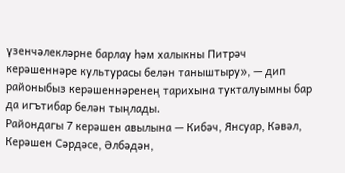үзенчәлекләрне барлау һәм халыкны Питрәч керәшеннәре культурасы белән таныштыру», — дип районыбыз керәшеннәренең тарихына тукталуымны бар да игътибар белән тыңлады.
Райондагы 7 керәшен авылына — Кибәч, Янсуар, Кәвәл, Керәшен Сәрдәсе, Әлбәдән,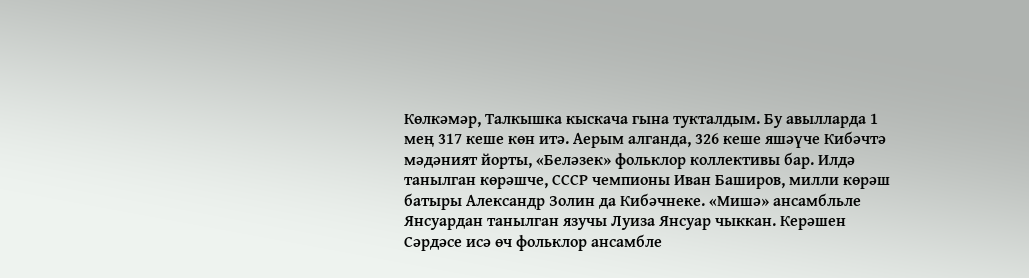Көлкәмәр, Талкышка кыскача гына тукталдым. Бу авылларда 1 мең 317 кеше көн итә. Аерым алганда, 326 кеше яшәүче Кибәчтә мәдәният йорты, «Беләзек» фольклор коллективы бар. Илдә танылган көрәшче, СССР чемпионы Иван Баширов, милли көрәш батыры Александр Золин да Кибәчнеке. «Мишә» ансамбльле Янсуардан танылган язучы Луиза Янсуар чыккан. Керәшен Сәрдәсе исә өч фольклор ансамбле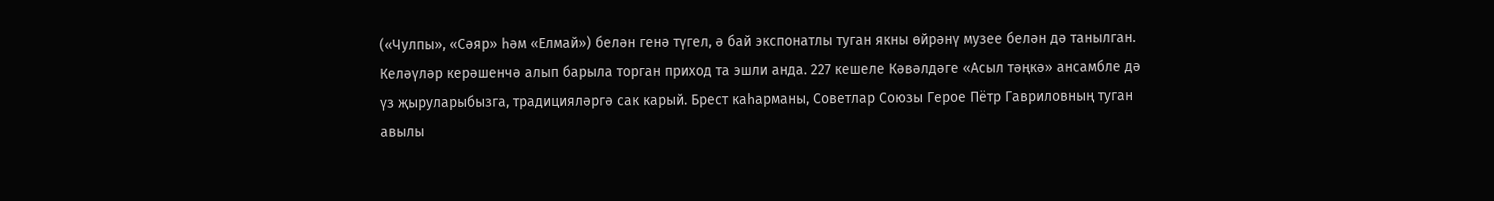(«Чулпы», «Сәяр» һәм «Елмай») белән генә түгел, ә бай экспонатлы туган якны өйрәнү музее белән дә танылган. Келәүләр керәшенчә алып барыла торган приход та эшли анда. 227 кешеле Кәвәлдәге «Асыл тәңкә» ансамбле дә үз җыруларыбызга, традицияләргә сак карый. Брест каһарманы, Советлар Союзы Герое Пётр Гавриловның туган авылы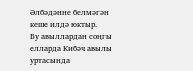Әлбәдәнне белмәгән кеше илдә юктыр.
Бу авыллардан соңгы елларда Кибәч авылы уртасында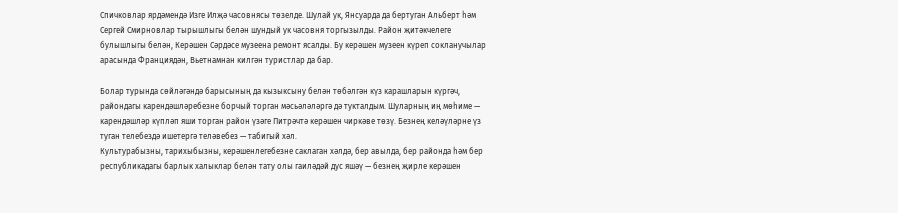Спичковлар ярдәмендә Изге Илҗә часовнясы төзелде. Шулай ук, Янсуарда да бертуган Альберт һәм Сергей Смирновлар тырышлыгы белән шундый ук часовня торгызылды. Район җитәкчелеге булышлыгы белән, Керәшен Сәрдәсе музеена ремонт ясалды. Бу керәшен музеен күреп сокланучылар арасында Франциядән, Вьетнамнан килгән туристлар да бар.

Болар турында сөйләгәндә барысының да кызыксыну белән төбәлгән күз карашларын күргәч, райондагы карендәшләребезне борчый торган мәсьәләләргә дә тукталдым. Шуларның иң мөһиме — карендәшләр күпләп яши торган район үзәге Питрәчтә керәшен чиркәве төзү. Безнең келәүләрне үз туган телебездә ишетергә теләвебез — табигый хәл.
Культурабызны, тарихыбызны, керәшенлегебезне саклаган хәлдә, бер авылда, бер районда һәм бер республикадагы барлык халыклар белән тату олы гаиләдәй дус яшәү — безнең җирле керәшен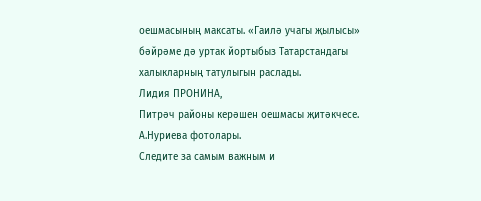оешмасының максаты. «Гаилә учагы җылысы» бәйрәме дә уртак йортыбыз Татарстандагы халыкларның татулыгын раслады.
Лидия ПРОНИНА,
Питрәч районы керәшен оешмасы җитәкчесе.
А.Нуриева фотолары.
Следите за самым важным и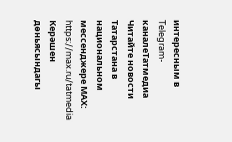интересным в Telegram-каналеТатмедиа
Читайте новости Татарстана в национальном мессенджере MАХ: https://max.ru/tatmedia
Керәшен дөньясындагы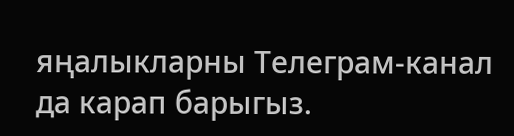яңалыкларны Телеграм-канал да карап барыгыз.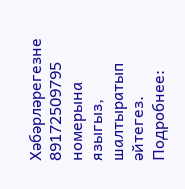Хәбәрләрегезне 89172509795 номерына языгыз, шалтыратып әйтегез.
Подробнее: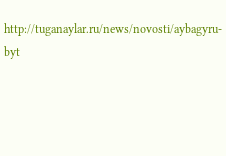http://tuganaylar.ru/news/novosti/aybagyru-byt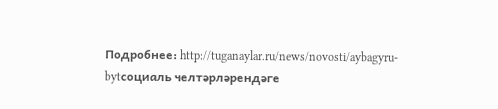Подробнее: http://tuganaylar.ru/news/novosti/aybagyru-bytсоциаль челтәрләрендәге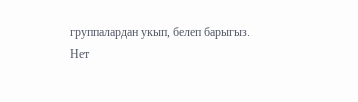группалардан укып, белеп барыгыз.
Нет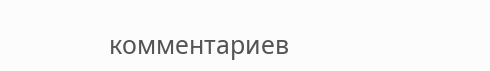комментариев